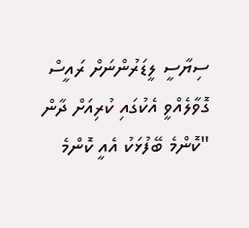ސިޔާސީ ލީޑަރުންނަށް ރައީސް ގޮވާލެއްވީ އެކުގައި ކުރިއަށް ދާން
"ކޮންމެ ބޭފުޅަކު އެއީ ކޮންމެ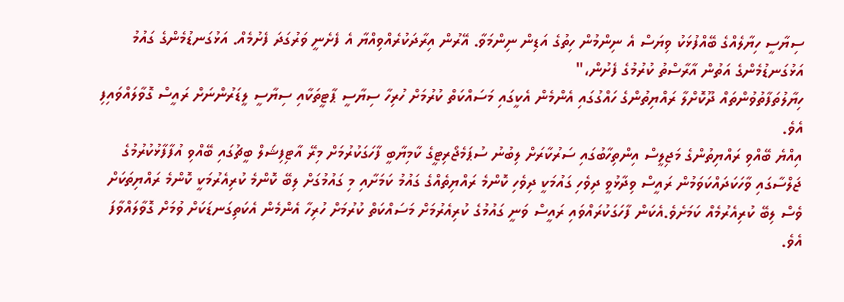ސިޔާސީ ހިޔާލެއްގެ ބޭއްފުޅަކު ވިޔަސް އެ ނިންމުން ހިތުގެ އަޑިން ނިންމަވާ. އޭރުން އިރާދަކުރެއްވިއްޔާ އެ ފެށެނީ ވަރުގަދަ ފެށުމެއް. އަޅުގަނޑުމެންގެ ގައުމު އަޅުގަނޑުމެންގެ އަތުން އާރާސްތު ކުރުމުގެ ފެށުން،"
ހިޔާލުތަފާތުވުންތައް ދޫކޮށްލާ ރައްޔިތުންގެ ހައްގުގައި އެންމެން އެކީގައި މަސައްކަތް ކުރުމަށް ހުރިހާ ސިޔާސީ ޕާޓީތަކާއި ސިޔާސީ ލީޑަރުންނަށް ރައީސް ގޮވާލައްވައިފި އެވެ.
އިއްޔެ ބޭއްވި ރައްޔިތުންގެ މަޖިލީސް އިންތިހާބުގައި ސަރުކާރަށް ލިބުނު ސުޕަމެޖޯރިޓީގެ ކާމިޔާބީ ފާހަގަކުރުމަށް މިރޭ އާޓިފިޝަލް ބީޗުގައި ބޭއްވި އުފާފާޅުކުރުމުގެ ޖަލްސާގައި ވާހަކަދައްކަވަމުން ރައީސް ވިދާޅުވީ ދިވެހި ގައުމަކީ ދިވެހި ކޮންމެ ރައްޔިތެއްގެ ގައުމު ކަމަށާއި މި ގައުމުގަށް ލިބޭ ކޮންމެ ކުރިއެރުމަކީ ކޮންމެ ރައްޔިތަކަށް ވެސް ލިބޭ ކުރިއެރުމެއް ކަމަށެވެ.އެކަން ފާހަގަކުރައްވައި ރައީސް ވަނީ ގައުމުގެ ކުރިއެރުމަށް މަސައްކަތް ކުރުމަށް ހުރިހާ އެންމެން އެކަތިގަނޑަކަށް ވުމަށް ގޮވާލައްވާފަ އެވެ.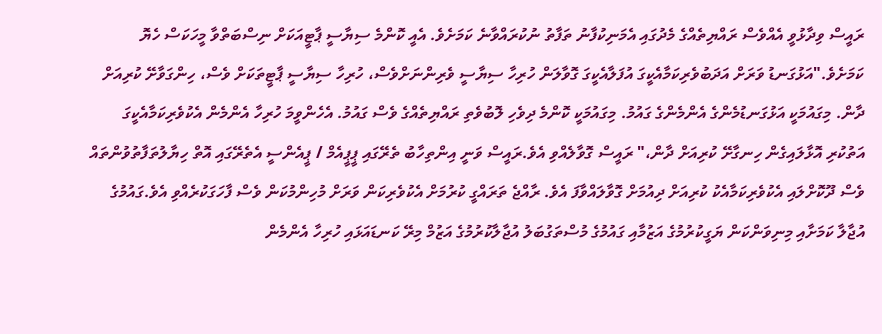ރައީސް ވިދާޅުވީ އެއްވެސް ރައްޔިތެއްގެ މެދުގައި އެމަނިކުފާނު ތަފާތު ނުކުރައްވާނެ ކަމަށެވެ. އެއީ ކޮންމެ ސިޔާސީ ޕާޓީއަކަށް ނިސްބަތްވާ މީހަކަސް ހެޔޮ ކަމަށެވެ."އަޅުގަނޑު ވަރަށް އަދަބުވެރިކަމާއެކީގަ އުފަލާއެކީގަ ގޮވާލަން ހުރިހާ ސިޔާސީ ވެރިންނަށްވެސް، ހުރިހާ ސިޔާސީ ޕާޓީތަކަށް ވެސް، ހިންގަވާށޭ ކުރިއަށް ދާން. މިގައުމަކީ އަޅުގަނޑުމެންގެ އެންމެންގެ ގައުމު. މިގައުމަކީ ކޮންމެ ދިވެހި ލޮބުވެތި ރައްޔިތެއްގެ ވެސް ގައުމު. އެހެންވީމަ ހުރިހާ އެންމެން އެކުވެރިކަމާއެކީގަ އަތުކުރި އޮޅާލައިގެން ހިނގާށޭ ކުރިއަށް ދާން،" ރައީސް ގޮވާލެއްވި އެވެ.ރައީސް ވަނީ އިންތިހާބު ތެރޭގައި ޕީޕީއެމް / ޕީއެންސީ އެތެރޭގައި އޮތް ހިޔާލުތަފާތުވުންތައް ވެސް ދޫކޮށްލައި އެކުވެރިކަމާއެކު ކުރިއަށް ދިއުމަށް ގޮވާލައްވާފަ އެވެ. ރާއްޖެ ތަރައްގީ ކުރުމަށް އެކުވެރިކަން ވަރަށް މުހިންމުކަން ވެސް ފާހަގަކުރެއްވި އެވެ.ގައުމުގެ އުޖާލާ ކަމަށާއި މިނިވަންކަން ޔަގީކުރުމުގެ އަޒުމާއި ގައުމުގެ މުސްތަގުބަލު އުޖާލާކުރުމުގެ އަޒުމް މިރޭ ކަނޑައަޅައި ހުރިހާ އެންމެން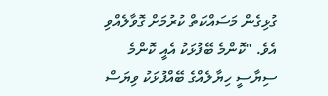ގުޅިގެން މަސައްކަތް ކުރުމަށް ގޮވާލެއްވި އެވެ. "ކޮންމެ ބޭފުޅަކު އެއީ ކޮންމެ ސިޔާސީ ހިޔާލެއްގެ ބޭއްފުޅަކު ވިޔަސް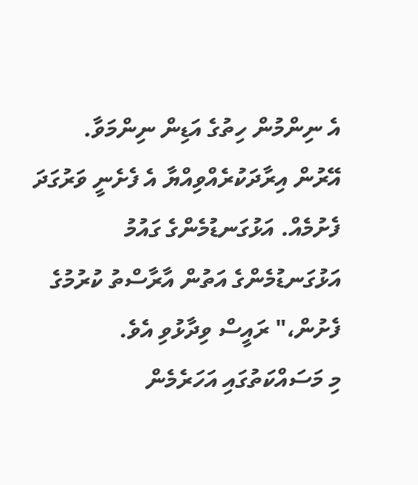އެ ނިންމުން ހިތުގެ އަޑިން ނިންމަވާ. އޭރުން އިރާދަކުރެއްވިއްޔާ އެ ފެށެނީ ވަރުގަދަ ފެށުމެއް. އަޅުގަނޑުމެންގެ ގައުމު އަޅުގަނޑުމެންގެ އަތުން އާރާސްތު ކުރުމުގެ ފެށުން،" ރައީސް ވިދާޅުވި އެވެ.
މި މަސައްކަތުގައި އަހަރެމެން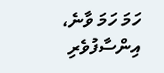ހަމަ ހަމަ ވާނެ، އިންސާފުވެރި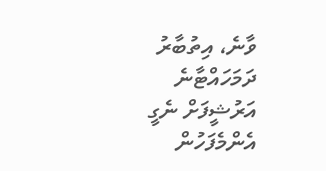ވާނެ، އިތުބާރު ދަމަހައްޓާނެ
އަރުޝީފަށް ނެގީ
އެންމެފަހުން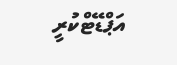އަޕްޑޭޓްކުރީ